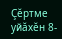Çĕртме уйăхĕн 8-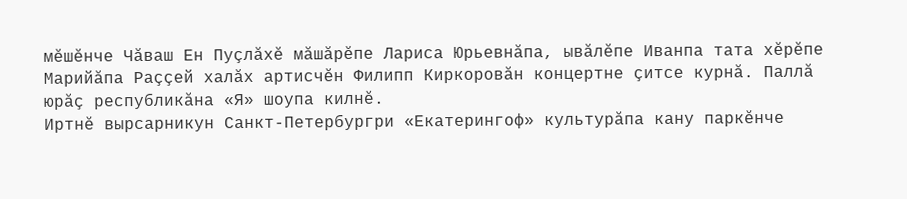мĕшĕнче Чăваш Ен Пуçлăхĕ мăшăрĕпе Лариса Юрьевнăпа, ывăлĕпе Иванпа тата хĕрĕпе Марийăпа Раççей халăх артисчĕн Филипп Киркоровăн концертне çитсе курнă. Паллă юрăç республикăна «Я» шоупа килнĕ.
Иртнĕ вырсарникун Санкт-Петербургри «Екатерингоф» культурăпа кану паркĕнче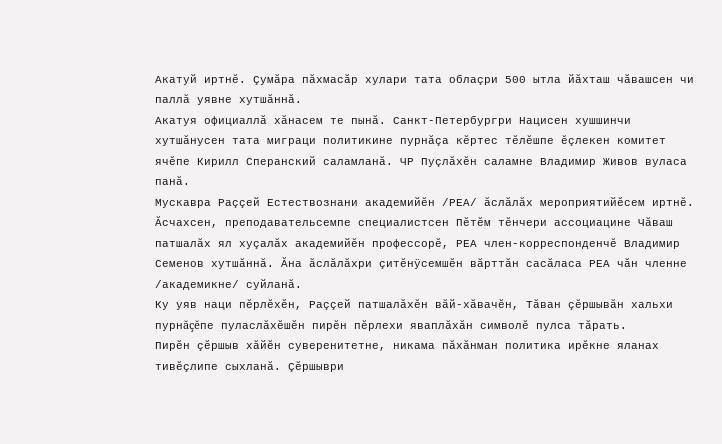Акатуй иртнĕ. Çумăра пăхмасăр хулари тата облаçри 500 ытла йăхташ чăвашсен чи паллă уявне хутшăннă.
Акатуя официаллă хăнасем те пынă. Санкт-Петербургри Нацисен хушшинчи хутшăнусен тата миграци политикине пурнăçа кĕртес тĕлĕшпе ĕçлекен комитет ячĕпе Кирилл Сперанский саламланă. ЧР Пуçлăхĕн саламне Владимир Живов вуласа панă.
Мускавра Раççей Естествознани академийĕн /РЕА/ ăслăлăх мероприятийĕсем иртнĕ.
Ăсчахсен, преподавательсемпе специалистсен Пĕтĕм тĕнчери ассоциацине Чăваш патшалăх ял хуçалăх академийĕн профессорĕ, РЕА член-корреспонденчĕ Владимир Семенов хутшăннă. Ăна ăслăлăхри çитĕнÿсемшĕн вăрттăн сасăласа РЕА чăн членне /академикне/ суйланă.
Ку уяв наци пĕрлĕхĕн, Раççей патшалăхĕн вăй-хăвачĕн, Тăван çĕршывăн хальхи пурнăçĕпе пуласлăхĕшĕн пирĕн пĕрлехи яваплăхăн символĕ пулса тăрать.
Пирĕн çĕршыв хăйĕн суверенитетне, никама пăхăнман политика ирĕкне яланах тивĕçлипе сыхланă. Çĕршыври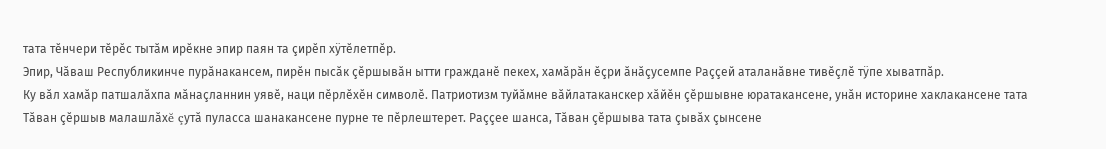тата тĕнчери тĕрĕс тытăм ирĕкне эпир паян та çирĕп хÿтĕлетпĕр.
Эпир, Чăваш Республикинче пурăнакансем, пирĕн пысăк çĕршывăн ытти гражданĕ пекех, хамăрăн ĕçри ăнăçусемпе Раççей аталанăвне тивĕçлĕ тÿпе хыватпăр.
Ку вăл хамăр патшалăхпа мăнаçланнин уявĕ, наци пĕрлĕхĕн символĕ. Патриотизм туйăмне вăйлатаканскер хăйĕн çĕршывне юратакансене, унăн историне хаклакансене тата Тăван çĕршыв малашлăхĕ çутă пуласса шанакансене пурне те пĕрлештерет. Раççее шанса, Тăван çĕршыва тата çывăх çынсене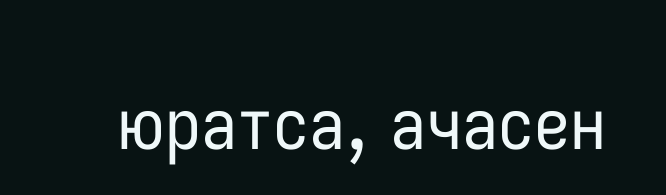юратса, ачасен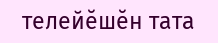телейĕшĕн тата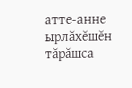атте-анне ырлăхĕшĕн тăрăшса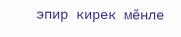эпир кирек мĕнле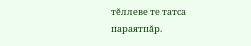тĕллеве те татса параятпăр.